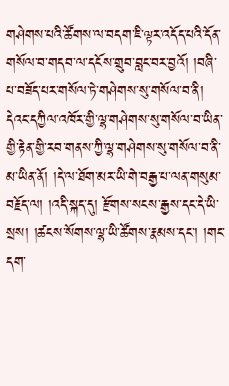གཤེགས་པའི་ཚོགས་ལ་བདག་ཇི་ལྟར་འདོད་པའི་དོན་གསོལ་བ་གདབ་ལ་དངོས་གྲུབ་བླང་བར་བྱའོ། །བཞི་པ་བཟོད་པར་གསོལ་ཏེ་གཤེགས་སུ་གསོལ་བ་ནི། དེའང་དཀྱིལ་འཁོར་གྱི་ལྷ་གཤེགས་སུ་གསོལ་བ་ཡིན་གྱི་རྟེན་གྱི་རབ་གནས་ཀྱི་ལྷ་གཤེགས་སུ་གསོལ་བ་ནི་མ་ཡིན་ནོ། །དེ་ལ་ཐོག་མར་ཡི་གེ་བརྒྱ་པ་ལན་གསུམ་བརྗོད་ལ། །འདི་སྐད་དུ། རྫོགས་སངས་རྒྱས་དང་དེ་ཡི་སྲས། །ཚངས་སོགས་ལྷ་ཡི་ཚོགས་རྣམས་དང་། །གང་དག་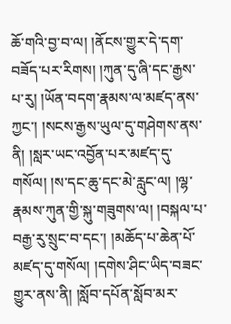ཆོ་གའི་བྱ་བ་ལ། །ནོངས་གྱུར་དེ་དག་བཟོད་པར་རིགས། །ཀུན་དུ་ཞི་དང་རྒྱས་པ་རུ། །ཡོན་བདག་རྣམས་ལ་མཛད་ནས་ཀྱང་། །སངས་རྒྱས་ཡུལ་དུ་གཤེགས་ནས་ནི། །སླར་ཡང་འབྱོན་པར་མཛད་དུ་གསོལ། །ས་དང་ཆུ་དང་མེ་རླུང་ལ། །ལྷ་རྣམས་ཀུན་གྱི་སྐུ་གཟུགས་ལ། །བསྐལ་པ་བརྒྱ་རུ་སྲུང་བ་དང་། །མཆོད་པ་ཆེན་པོ་མཛད་དུ་གསོལ། །དགེས་ཤིང་ཡིད་བཟང་གྱུར་ནས་ནི། །སློབ་དཔོན་སློབ་མར་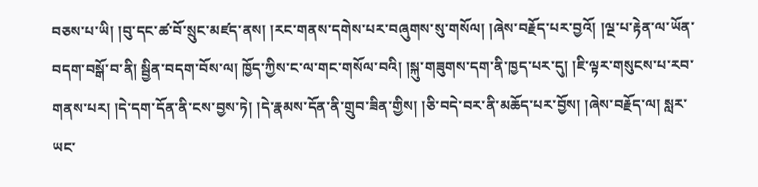བཅས་པ་ཡི། །བུ་དང་ཚ་བོ་སྲུང་མཛད་ནས། །རང་གནས་དགེས་པར་བཞུགས་སུ་གསོལ། །ཞེས་བརྗོད་པར་བྱའོ། །ལྔ་པ་རྟེན་ལ་ཡོན་བདག་བསྒོ་བ་ནི། སྦྱིན་བདག་བོས་ལ། ཁྱོད་ཀྱིས་ང་ལ་གང་གསོལ་བའི། །སྐུ་གཟུགས་དག་ནི་ཁྱད་པར་དུ། །ཇི་ལྟར་གསུངས་པ་རབ་གནས་པར། །དེ་དག་དོན་ནི་ངས་བྱས་ཏེ། །དེ་རྣམས་དོན་ནི་གྲུབ་ཟིན་གྱིས། །ཅི་བདེ་བར་ནི་མཆོད་པར་བྱོས། །ཞེས་བརྗོད་ལ། སླར་ཡང་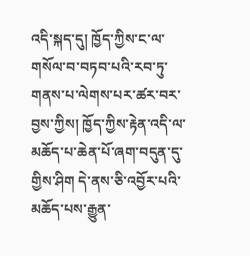འདི་སྐད་དུ། ཁྱོད་ཀྱིས་ང་ལ་གསོལ་བ་བཏབ་པའི་རབ་ཏུ་གནས་པ་ལེགས་པར་ཚར་བར་བྱས་ཀྱིས། ཁྱོད་ཀྱིས་རྟེན་འདི་ལ་མཆོད་པ་ཆེན་པོ་ཞག་བདུན་དུ་གྱིས་ཤིག དེ་ནས་ཅི་འབྱོར་པའི་མཆོད་པས་རྒྱུན་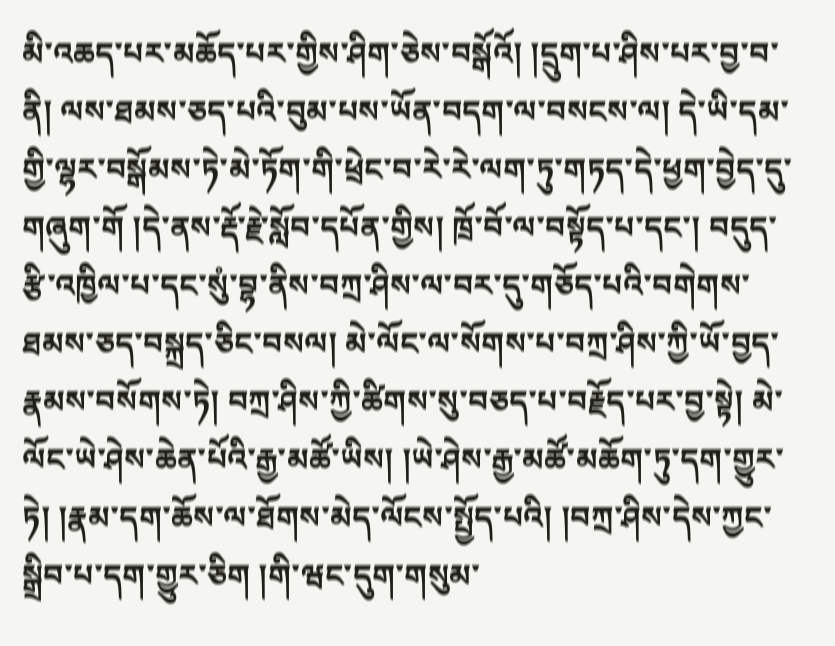མི་འཆད་པར་མཆོད་པར་གྱིས་ཤིག་ཅེས་བསྒོའོ། །དྲུག་པ་ཤིས་པར་བྱ་བ་ནི། ལས་ཐམས་ཅད་པའི་བུམ་པས་ཡོན་བདག་ལ་བསངས་ལ། དེ་ཡི་དམ་གྱི་ལྷར་བསྒོམས་ཏེ་མེ་ཏོག་གི་ཕྲེང་བ་རེ་རེ་ལག་ཏུ་གཏད་དེ་ཕྱག་བྱེད་དུ་གཞུག་གོ །དེ་ནས་རྡོ་རྗེ་སློབ་དཔོན་གྱིས། ཁྲོ་བོ་ལ་བསྟོད་པ་དང་། བདུད་རྩི་འཁྱིལ་པ་དང་སུཾ་བྷ་ནིས་བཀྲ་ཤིས་ལ་བར་དུ་གཅོད་པའི་བགེགས་ཐམས་ཅད་བསྐྲད་ཅིང་བསལ། མེ་ལོང་ལ་སོགས་པ་བཀྲ་ཤིས་ཀྱི་ཡོ་བྱད་རྣམས་བསོགས་ཏེ། བཀྲ་ཤིས་ཀྱི་ཚིགས་སུ་བཅད་པ་བརྗོད་པར་བྱ་སྟེ། མེ་ལོང་ཡེ་ཤེས་ཆེན་པོའི་རྒྱ་མཚོ་ཡིས། །ཡེ་ཤེས་རྒྱ་མཚོ་མཆོག་ཏུ་དག་གྱུར་ཏེ། །རྣམ་དག་ཆོས་ལ་ཐོགས་མེད་ལོངས་སྤྱོད་པའི། །བཀྲ་ཤིས་དེས་ཀྱང་སྒྲིབ་པ་དག་གྱུར་ཅིག །གི་ཝང་དུག་གསུམ་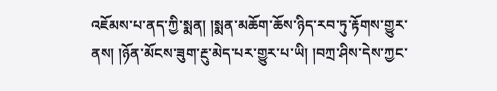འཇོམས་པ་ནད་ཀྱི་སྨན། །སྨན་མཆོག་ཆོས་ཉིད་རབ་ཏུ་རྟོགས་གྱུར་ནས། །ཉོན་མོངས་ཟུག་རྔུ་མེད་པར་གྱུར་པ་ཡི། །བཀྲ་ཤིས་དེས་ཀྱང་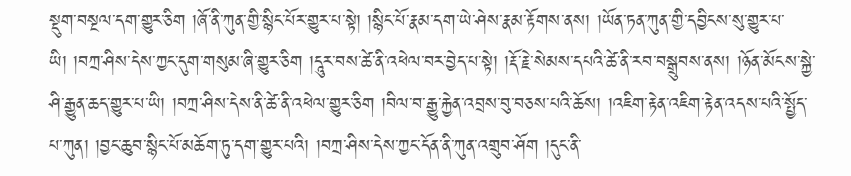སྡུག་བསྔལ་དག་གྱུར་ཅིག །ཞོ་ནི་ཀུན་གྱི་སྙིང་པོར་གྱུར་པ་སྟེ། །སྙིང་པོ་རྣམ་དག་ཡེ་ཤེས་རྣམ་རྟོགས་ནས། །ཡོན་ཏན་ཀུན་གྱི་དབྱིངས་སུ་གྱུར་པ་ཡི། །བཀྲ་ཤིས་དེས་ཀྱང་དུག་གསུམ་ཞི་གྱུར་ཅིག །དཱུར་བས་ཚེ་ནི་འཕེལ་བར་བྱེད་པ་སྟེ། །རྡོ་རྗེ་སེམས་དཔའི་ཚེ་ནི་རབ་བསྒྲུབས་ནས། །ཉོན་མོངས་སྐྱེ་ཤི་རྒྱུན་ཆད་གྱུར་པ་ཡི། །བཀྲ་ཤིས་དེས་ནི་ཚེ་ནི་འཕེལ་གྱུར་ཅིག །བིལ་བ་རྒྱུ་རྐྱེན་འབྲས་བུ་བཅས་པའི་ཆོས། །འཇིག་རྟེན་འཇིག་རྟེན་འདས་པའི་སྤྱོད་པ་ཀུན། །བྱང་ཆུབ་སྙིང་པོ་མཆོག་ཏུ་དག་གྱུར་པའི། །བཀྲ་ཤིས་དེས་ཀྱང་དོན་ནི་ཀུན་འགྲུབ་ཤོག །དུང་ནི་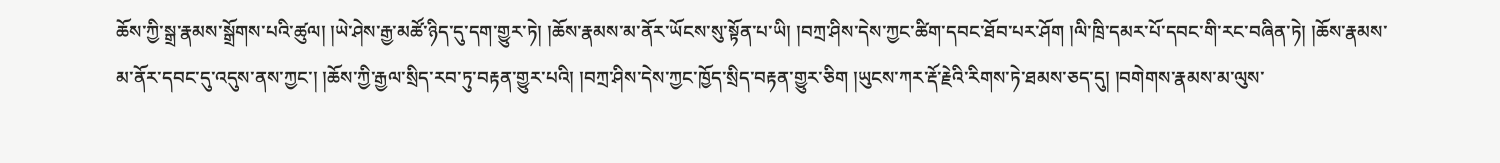ཆོས་ཀྱི་སྒྲ་རྣམས་སྒྲོགས་པའི་ཚུལ། །ཡེ་ཤེས་རྒྱ་མཚོ་ཉིད་དུ་དག་གྱུར་ཏེ། །ཆོས་རྣམས་མ་ནོར་ཡོངས་སུ་སྟོན་པ་ཡི། །བཀྲ་ཤིས་དེས་ཀྱང་ཚིག་དབང་ཐོབ་པར་ཤོག །ལི་ཁྲི་དམར་པོ་དབང་གི་རང་བཞིན་ཏེ། །ཆོས་རྣམས་མ་ནོར་དབང་དུ་འདུས་ནས་ཀྱང་། །ཆོས་ཀྱི་རྒྱལ་སྲིད་རབ་ཏུ་བརྟན་གྱུར་པའི། །བཀྲ་ཤིས་དེས་ཀྱང་ཁྱོད་སྲིད་བརྟན་གྱུར་ཅིག །ཡུངས་ཀར་རྡོ་རྗེའི་རིགས་ཏེ་ཐམས་ཅད་དུ། །བགེགས་རྣམས་མ་ལུས་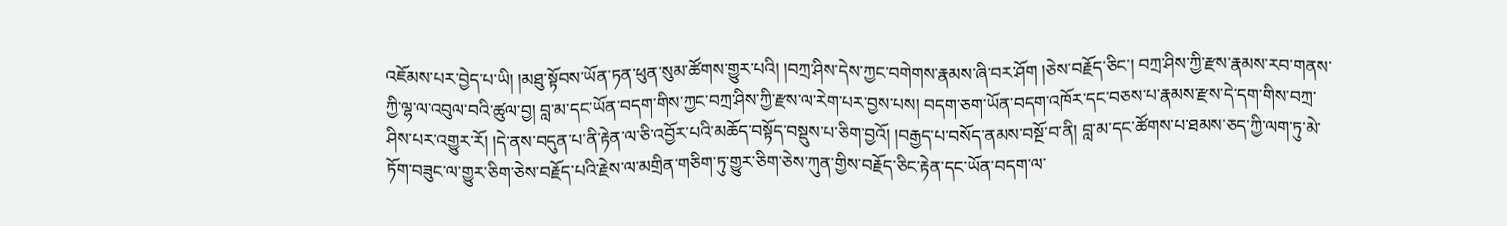འཇོམས་པར་བྱེད་པ་ཡི། །མཐུ་སྟོབས་ཡོན་ཏན་ཕུན་སུམ་ཚོགས་གྱུར་པའི། །བཀྲ་ཤིས་དེས་ཀྱང་བགེགས་རྣམས་ཞི་བར་ཤོག །ཅེས་བརྗོད་ཅིང་། བཀྲ་ཤིས་ཀྱི་རྫས་རྣམས་རབ་གནས་ཀྱི་ལྷ་ལ་འབུལ་བའི་ཚུལ་བྱ། བླ་མ་དང་ཡོན་བདག་གིས་ཀྱང་བཀྲ་ཤིས་ཀྱི་རྫས་ལ་རེག་པར་བྱས་པས། བདག་ཅག་ཡོན་བདག་འཁོར་དང་བཅས་པ་རྣམས་རྫས་དེ་དག་གིས་བཀྲ་ཤིས་པར་འགྱུར་རོ། །དེ་ནས་བདུན་པ་ནི་རྟེན་ལ་ཅི་འབྱོར་པའི་མཆོད་བསྟོད་བསྡུས་པ་ཅིག་བྱའོ། །བརྒྱད་པ་བསོད་ནམས་བསྔོ་བ་ནི། བླ་མ་དང་ཚོགས་པ་ཐམས་ཅད་ཀྱི་ལག་ཏུ་མེ་ཏོག་བཟུང་ལ་གྱུར་ཅིག་ཅེས་བརྗོད་པའི་རྗེས་ལ་མགྲིན་གཅིག་ཏུ་གྱུར་ཅིག་ཅེས་ཀུན་གྱིས་བརྗོད་ཅིང་རྟེན་དང་ཡོན་བདག་ལ་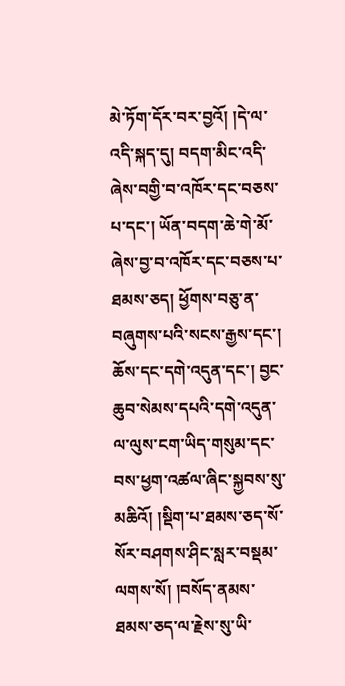མེ་ཏོག་དོར་བར་བྱའོ། །དེ་ལ་འདི་སྐད་དུ། བདག་མིང་འདི་ཞེས་བགྱི་བ་འཁོར་དང་བཅས་པ་དང་། ཡོན་བདག་ཆེ་གེ་མོ་ཞེས་བྱ་བ་འཁོར་དང་བཅས་པ་ཐམས་ཅད། ཕྱོགས་བཅུ་ན་བཞུགས་པའི་སངས་རྒྱས་དང་། ཆོས་དང་དགེ་འདུན་དང་། བྱང་ཆུབ་སེམས་དཔའི་དགེ་འདུན་ལ་ལུས་ངག་ཡིད་གསུམ་དང་བས་ཕྱག་འཚལ་ཞིང་སྐྱབས་སུ་མཆིའོ། །སྡིག་པ་ཐམས་ཅད་སོ་སོར་བཤགས་ཤིང་སླར་བསྡམ་ལགས་སོ། །བསོད་ནམས་ཐམས་ཅད་ལ་རྗེས་སུ་ཡི་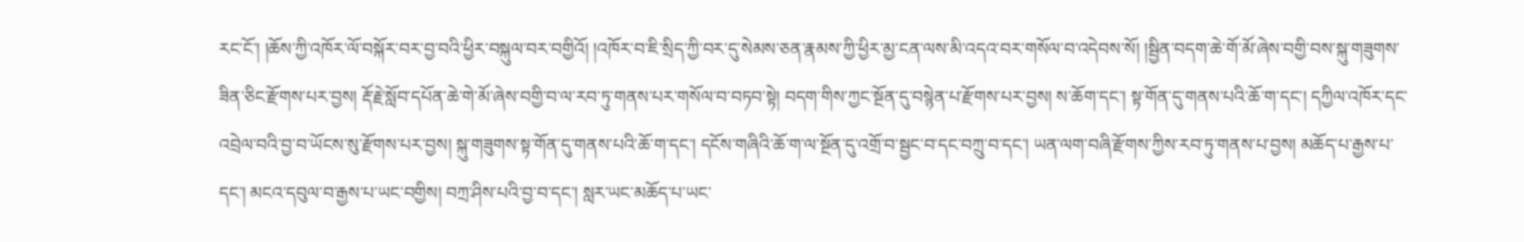རང་ངོ་། །ཆོས་ཀྱི་འཁོར་ལོ་བསྐོར་བར་བྱ་བའི་ཕྱིར་བསྐུལ་བར་བགྱིའོ། །འཁོར་བ་ཇི་སྲིད་ཀྱི་བར་དུ་སེམས་ཅན་རྣམས་ཀྱི་ཕྱིར་མྱ་ངན་ལས་མི་འདའ་བར་གསོལ་བ་འདེབས་སོ། །སྦྱིན་བདག་ཆེ་གོ་མོ་ཞེས་བགྱི་བས་སྐུ་གཟུགས་ཟིན་ཅིང་རྫོགས་པར་བྱས། རྡོ་རྗེ་སློབ་དཔོན་ཆེ་གེ་མོ་ཞེས་བགྱི་བ་ལ་རབ་ཏུ་གནས་པར་གསོལ་བ་བཏབ་སྟེ། བདག་གིས་ཀྱང་སྔོན་དུ་བསྙེན་པ་རྫོགས་པར་བྱས། ས་ཆོག་དང་། སྟ་གོན་དུ་གནས་པའི་ཆོ་ག་དང་། དཀྱིལ་འཁོར་དང་འབྲེལ་བའི་བྱ་བ་ཡོངས་སུ་རྫོགས་པར་བྱས། སྐུ་གཟུགས་སྟ་གོན་དུ་གནས་པའི་ཆོ་ག་དང་། དངོས་གཞིའི་ཆོ་ག་ལ་སྔོན་དུ་འགྲོ་བ་སྦྱང་བ་དང་བཀྲུ་བ་དང་། ཡན་ལག་བཞི་རྫོགས་ཀྱིས་རབ་ཏུ་གནས་པ་བྱས། མཆོད་པ་རྒྱས་པ་དང་། མངའ་དབུལ་བ་རྒྱས་པ་ཡང་བགྱིས། བཀྲ་ཤིས་པའི་བྱ་བ་དང་། སླར་ཡང་མཆོད་པ་ཡང་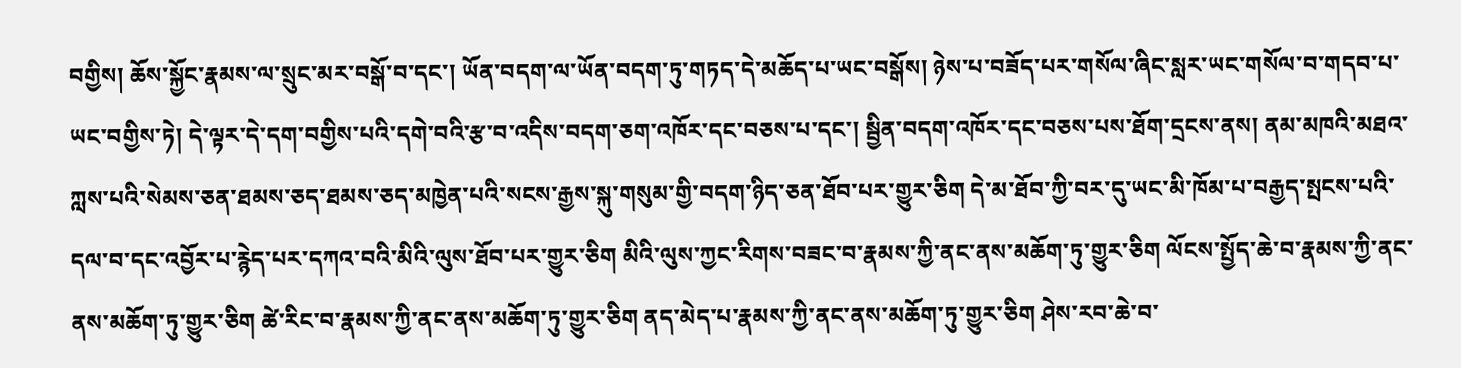བགྱིས། ཆོས་སྐྱོང་རྣམས་ལ་སྲུང་མར་བསྒོ་བ་དང་། ཡོན་བདག་ལ་ཡོན་བདག་ཏུ་གཏད་དེ་མཆོད་པ་ཡང་བསྒོས། ཉེས་པ་བཟོད་པར་གསོལ་ཞིང་སླར་ཡང་གསོལ་བ་གདབ་པ་ཡང་བགྱིས་ཏེ། དེ་ལྟར་དེ་དག་བགྱིས་པའི་དགེ་བའི་རྩ་བ་འདིས་བདག་ཅག་འཁོར་དང་བཅས་པ་དང་། སྦྱིན་བདག་འཁོར་དང་བཅས་པས་ཐོག་དྲངས་ནས། ནམ་མཁའི་མཐའ་ཀླས་པའི་སེམས་ཅན་ཐམས་ཅད་ཐམས་ཅད་མཁྱེན་པའི་སངས་རྒྱས་སྐུ་གསུམ་གྱི་བདག་ཉིད་ཅན་ཐོབ་པར་གྱུར་ཅིག དེ་མ་ཐོབ་ཀྱི་བར་དུ་ཡང་མི་ཁོམ་པ་བརྒྱད་སྤངས་པའི་དལ་བ་དང་འབྱོར་པ་རྙེད་པར་དཀའ་བའི་མིའི་ལུས་ཐོབ་པར་གྱུར་ཅིག མིའི་ལུས་ཀྱང་རིགས་བཟང་བ་རྣམས་ཀྱི་ནང་ནས་མཆོག་ཏུ་གྱུར་ཅིག ལོངས་སྤྱོད་ཆེ་བ་རྣམས་ཀྱི་ནང་ནས་མཆོག་ཏུ་གྱུར་ཅིག ཚེ་རིང་བ་རྣམས་ཀྱི་ནང་ནས་མཆོག་ཏུ་གྱུར་ཅིག ནད་མེད་པ་རྣམས་ཀྱི་ནང་ནས་མཆོག་ཏུ་གྱུར་ཅིག ཤེས་རབ་ཆེ་བ་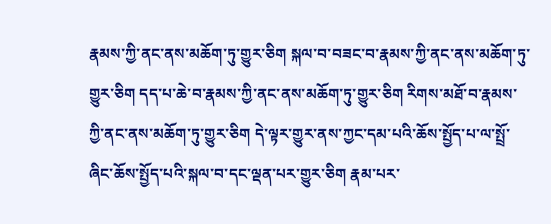རྣམས་ཀྱི་ནང་ནས་མཆོག་ཏུ་གྱུར་ཅིག སྐལ་བ་བཟང་བ་རྣམས་ཀྱི་ནང་ནས་མཆོག་ཏུ་གྱུར་ཅིག དད་པ་ཆེ་བ་རྣམས་ཀྱི་ནང་ནས་མཆོག་ཏུ་གྱུར་ཅིག རིགས་མཐོ་བ་རྣམས་ཀྱི་ནང་ནས་མཆོག་ཏུ་གྱུར་ཅིག དེ་ལྟར་གྱུར་ནས་ཀྱང་དམ་པའི་ཆོས་སྤྱོད་པ་ལ་སྤྲོ་ཞིང་ཆོས་སྤྱོད་པའི་སྐལ་བ་དང་ལྡན་པར་གྱུར་ཅིག རྣམ་པར་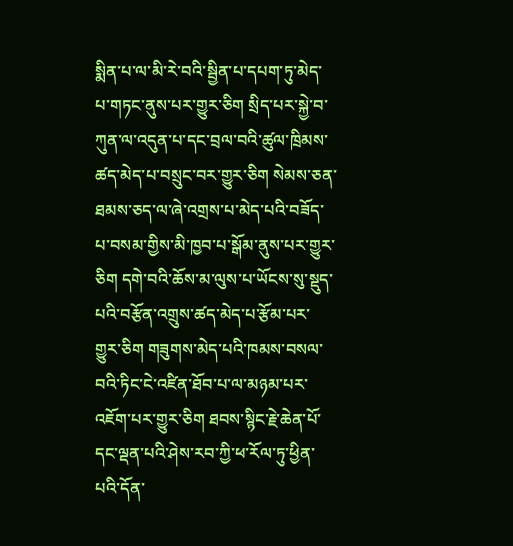སྨིན་པ་ལ་མི་རེ་བའི་སྦྱིན་པ་དཔག་ཏུ་མེད་པ་གཏང་ནུས་པར་གྱུར་ཅིག སྲིད་པར་སྐྱེ་བ་ཀུན་ལ་འདུན་པ་དང་བྲལ་བའི་ཚུལ་ཁྲིམས་ཚད་མེད་པ་བསྲུང་བར་གྱུར་ཅིག སེམས་ཅན་ཐམས་ཅད་ལ་ཞེ་འགྲས་པ་མེད་པའི་བཟོད་པ་བསམ་གྱིས་མི་ཁྱབ་པ་སྒོམ་ནུས་པར་གྱུར་ཅིག དགེ་བའི་ཆོས་མ་ལུས་པ་ཡོངས་སུ་སྡུད་པའི་བརྩོན་འགྲུས་ཚད་མེད་པ་རྩོམ་པར་གྱུར་ཅིག གཟུགས་མེད་པའི་ཁམས་བསལ་བའི་ཏིང་ངེ་འཛིན་ཐོབ་པ་ལ་མཉམ་པར་འཇོག་པར་གྱུར་ཅིག ཐབས་སྙིང་རྗེ་ཆེན་པོ་དང་ལྡན་པའི་ཤེས་རབ་ཀྱི་ཕ་རོལ་ཏུ་ཕྱིན་པའི་དོན་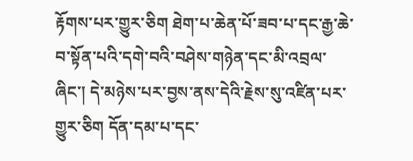རྟོགས་པར་གྱུར་ཅིག ཐེག་པ་ཆེན་པོ་ཟབ་པ་དང་རྒྱ་ཆེ་བ་སྟོན་པའི་དགེ་བའི་བཤེས་གཉེན་དང་མི་འབྲལ་ཞིང་། དེ་མཉེས་པར་བྱས་ནས་དེའི་རྗེས་སུ་འཛིན་པར་གྱུར་ཅིག དོན་དམ་པ་དང་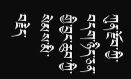ཀུན་རྫོབ་ཀྱི་བདག་ཉིད་ཅན་གྱི་བྱང་ཆུབ་ཀྱི་སེམས་མི་བརྗེད་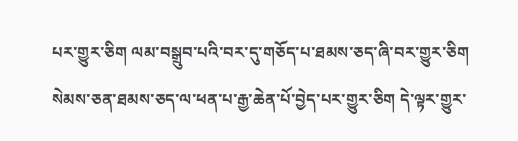པར་གྱུར་ཅིག ལམ་བསྒྲུབ་པའི་བར་དུ་གཅོད་པ་ཐམས་ཅད་ཞི་བར་གྱུར་ཅིག སེམས་ཅན་ཐམས་ཅད་ལ་ཕན་པ་རྒྱ་ཆེན་པོ་བྱེད་པར་གྱུར་ཅིག དེ་ལྟར་གྱུར་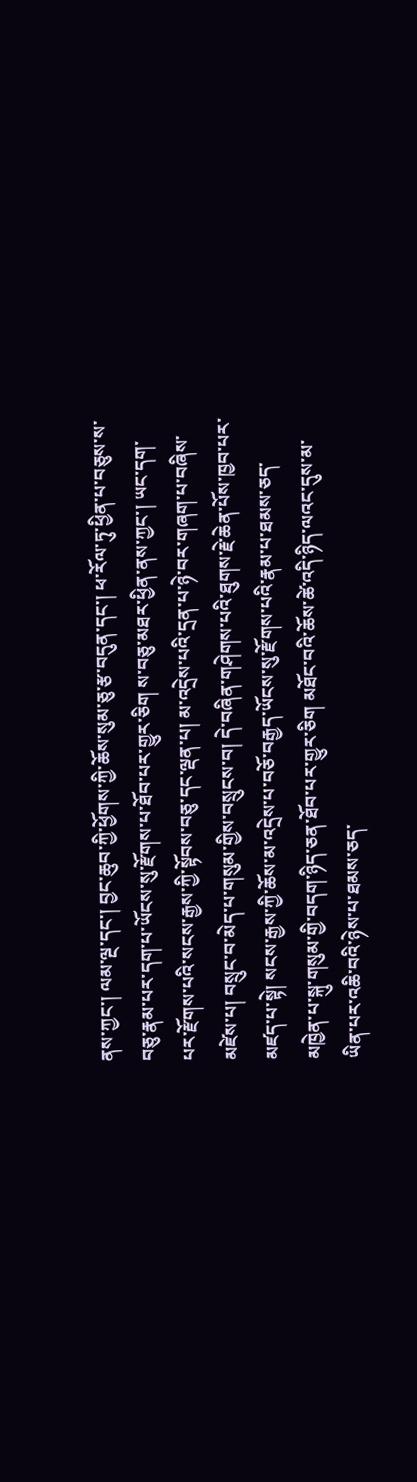ནས་ཀྱང་། ལམ་ལྔ་དང་། བྱང་ཆུབ་ཀྱི་ཕྱོགས་ཀྱི་ཆོས་སུམ་ཅུ་རྩ་བདུན་དང་། ཕ་རོལ་ཏུ་ཕྱིན་པ་བཅུས་ས་བཅུ་རྣམ་པར་དག་པ་ཡོངས་སུ་རྫོགས་པ་ཐོབ་པར་གྱུར་ཅིག ས་བཅུ་མཐར་ཕྱིན་ནས་ཀྱང་། ཡང་དག་པར་རྫོགས་པའི་སངས་རྒྱས་ཀྱི་སྟོབས་བཅུ་དང་ལྡན་པ། མ་འདྲེས་པའི་དྲན་པ་ཉེ་བར་གཞག་པ་བཞིས་མཛེས་པ། བསྲུང་བ་མེད་པ་གསུམ་གྱིས་བསྲུངས་བ། དེ་བཞིན་གཤེགས་པའི་ཐུགས་རྗེ་ཆེན་པོས་ཁྱབ་པར་མཛད་པ་སྟེ། སངས་རྒྱས་ཀྱི་ཆོས་མ་འདྲེས་པ་བཅོ་བརྒྱད་ཡོངས་སུ་རྫོགས་པའི་རྣམ་པ་ཐམས་ཅད་མཁྱེན་པ་སྐུ་གསུམ་གྱི་བདག་ཉིད་ཅན་ཐོབ་པར་གྱུར་ཅིག མཐོང་བའི་ཆོས་ཚེ་འདི་ཉིད་ལའང་དུས་མ་ཡིན་པར་འཆི་བའི་ཉེས་པ་ཐམས་ཅད་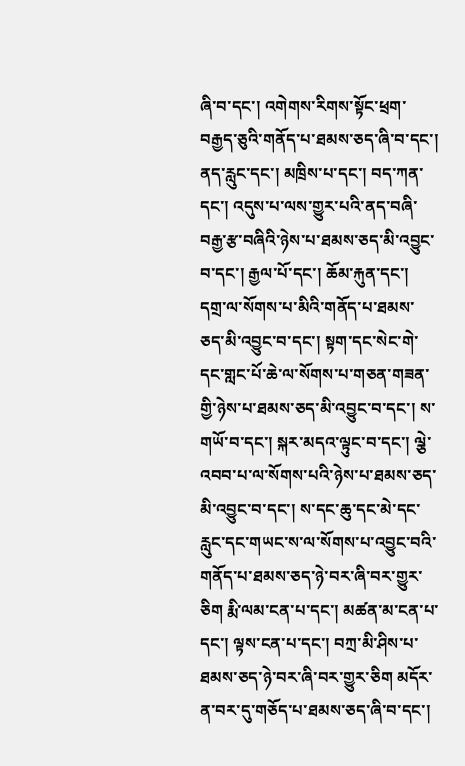ཞི་བ་དང་། འགེགས་རིགས་སྟོང་ཕྲག་བརྒྱད་ཅུའི་གནོད་པ་ཐམས་ཅད་ཞི་བ་དང་། ནད་རླུང་དང་། མཁྲིས་པ་དང་། བད་ཀན་དང་། འདུས་པ་ལས་གྱུར་པའི་ནད་བཞི་བརྒྱ་རྩ་བཞིའི་ཉེས་པ་ཐམས་ཅད་མི་འབྱུང་བ་དང་། རྒྱལ་པོ་དང་། ཆོམ་རྐུན་དང་། དགྲ་ལ་སོགས་པ་མིའི་གནོད་པ་ཐམས་ཅད་མི་འབྱུང་བ་དང་། སྟག་དང་སེང་གེ་དང་གླང་པོ་ཆེ་ལ་སོགས་པ་གཅན་གཟན་གྱི་ཉེས་པ་ཐམས་ཅད་མི་འབྱུང་བ་དང་། ས་གཡོ་བ་དང་། སྐར་མདའ་ལྟུང་བ་དང་། ལྕེ་འབབ་པ་ལ་སོགས་པའི་ཉེས་པ་ཐམས་ཅད་མི་འབྱུང་བ་དང་། ས་དང་ཆུ་དང་མེ་དང་རླུང་དང་གཡང་ས་ལ་སོགས་པ་འབྱུང་བའི་གནོད་པ་ཐམས་ཅད་ཉེ་བར་ཞི་བར་གྱུར་ཅིག རྨི་ལམ་ངན་པ་དང་། མཚན་མ་ངན་པ་དང་། ལྟས་ངན་པ་དང་། བཀྲ་མི་ཤིས་པ་ཐམས་ཅད་ཉེ་བར་ཞི་བར་གྱུར་ཅིག མདོར་ན་བར་དུ་གཅོད་པ་ཐམས་ཅད་ཞི་བ་དང་།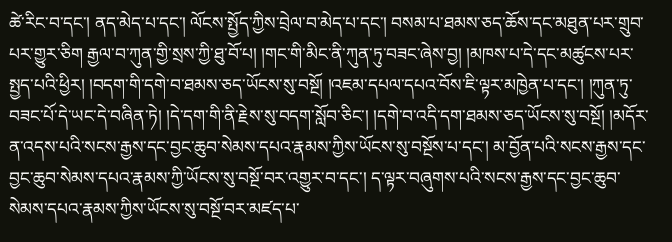ཚེ་རིང་བ་དང་། ནད་མེད་པ་དང་། ལོངས་སྤྱོད་ཀྱིས་བྲེལ་བ་མེད་པ་དང་། བསམ་པ་ཐམས་ཅད་ཆོས་དང་མཐུན་པར་གྲུབ་པར་གྱུར་ཅིག རྒྱལ་བ་ཀུན་གྱི་སྲས་ཀྱི་ཐུ་བོ་པ། །གང་གི་མིང་ནི་ཀུན་ཏུ་བཟང་ཞེས་བྱ། །མཁས་པ་དེ་དང་མཚུངས་པར་སྤྱད་པའི་ཕྱིར། །བདག་གི་དགེ་བ་ཐམས་ཅད་ཡོངས་སུ་བསྔོ། །འཇམ་དཔལ་དཔའ་བོས་ཇི་ལྟར་མཁྱེན་པ་དང་། །ཀུན་ཏུ་བཟང་པོ་དེ་ཡང་དེ་བཞིན་ཏེ། །དེ་དག་གི་ནི་རྗེས་སུ་བདག་སློབ་ཅིང་། །དགེ་བ་འདི་དག་ཐམས་ཅད་ཡོངས་སུ་བསྔོ། །མདོར་ན་འདས་པའི་སངས་རྒྱས་དང་བྱང་ཆུབ་སེམས་དཔའ་རྣམས་ཀྱིས་ཡོངས་སུ་བསྔོས་པ་དང་། མ་བྱོན་པའི་སངས་རྒྱས་དང་བྱང་ཆུབ་སེམས་དཔའ་རྣམས་ཀྱི་ཡོངས་སུ་བསྔོ་བར་འགྱུར་བ་དང་། ད་ལྟར་བཞུགས་པའི་སངས་རྒྱས་དང་བྱང་ཆུབ་སེམས་དཔའ་རྣམས་ཀྱིས་ཡོངས་སུ་བསྔོ་བར་མཛད་པ་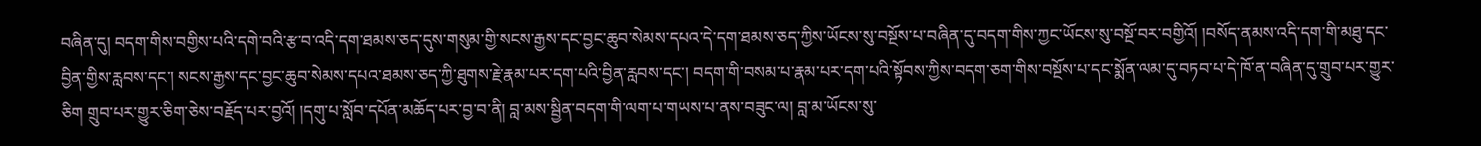བཞིན་དུ། བདག་གིས་བགྱིས་པའི་དགེ་བའི་རྩ་བ་འདི་དག་ཐམས་ཅད་དུས་གསུམ་གྱི་སངས་རྒྱས་དང་བྱང་ཆུབ་སེམས་དཔའ་དེ་དག་ཐམས་ཅད་ཀྱིས་ཡོངས་སུ་བསྔོས་པ་བཞིན་དུ་བདག་གིས་ཀྱང་ཡོངས་སུ་བསྔོ་བར་བགྱིའོ། །བསོད་ནམས་འདི་དག་གི་མཐུ་དང་བྱིན་གྱིས་རླབས་དང་། སངས་རྒྱས་དང་བྱང་ཆུབ་སེམས་དཔའ་ཐམས་ཅད་ཀྱི་ཐུགས་རྗེ་རྣམ་པར་དག་པའི་བྱིན་རླབས་དང་། བདག་གི་བསམ་པ་རྣམ་པར་དག་པའི་སྟོབས་ཀྱིས་བདག་ཅག་གིས་བསྔོས་པ་དང་སྨོན་ལམ་དུ་བཏབ་པ་དེ་ཁོ་ན་བཞིན་དུ་གྲུབ་པར་གྱུར་ཅིག གྲུབ་པར་གྱུར་ཅིག་ཅེས་བརྗོད་པར་བྱའོ། །དགུ་པ་སློབ་དཔོན་མཆོད་པར་བྱ་བ་ནི། བླ་མས་སྦྱིན་བདག་གི་ལག་པ་གཡས་པ་ནས་བཟུང་ལ། བླ་མ་ཡོངས་སུ་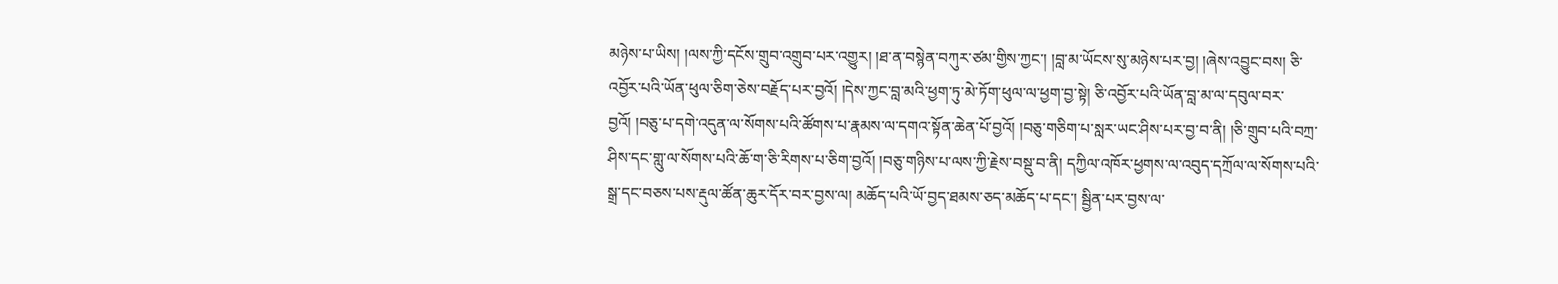མཉེས་པ་ཡིས། །ལས་ཀྱི་དངོས་གྲུབ་འགྲུབ་པར་འགྱུར། །ཐ་ན་བསྙེན་བཀུར་ཙམ་གྱིས་ཀྱང་། །བླ་མ་ཡོངས་སུ་མཉེས་པར་བྱ། །ཞེས་འབྱུང་བས། ཅི་འབྱོར་པའི་ཡོན་ཕུལ་ཅིག་ཅེས་བརྗོད་པར་བྱའོ། །དེས་ཀྱང་བླ་མའི་ཕྱག་ཏུ་མེ་ཏོག་ཕུལ་ལ་ཕྱག་བྱ་སྟེ། ཅི་འབྱོར་པའི་ཡོན་བླ་མ་ལ་དབུལ་བར་བྱའོ། །བཅུ་པ་དགེ་འདུན་ལ་སོགས་པའི་ཚོགས་པ་རྣམས་ལ་དགའ་སྟོན་ཆེན་པོ་བྱའོ། །བཅུ་གཅིག་པ་སླར་ཡང་ཤིས་པར་བྱ་བ་ནི། །ཅི་གྲུབ་པའི་བཀྲ་ཤིས་དང་གླུ་ལ་སོགས་པའི་ཆོ་ག་ཅི་རིགས་པ་ཅིག་བྱའོ། །བཅུ་གཉིས་པ་ལས་ཀྱི་རྗེས་བསྡུ་བ་ནི། དཀྱིལ་འཁོར་ཕྱགས་ལ་འབུད་དཀྲོལ་ལ་སོགས་པའི་སྒྲ་དང་བཅས་པས་རྡུལ་ཚོན་ཆུར་དོར་བར་བྱས་ལ། མཆོད་པའི་ཡོ་བྱད་ཐམས་ཅད་མཆོད་པ་དང་། སྦྱིན་པར་བྱས་ལ་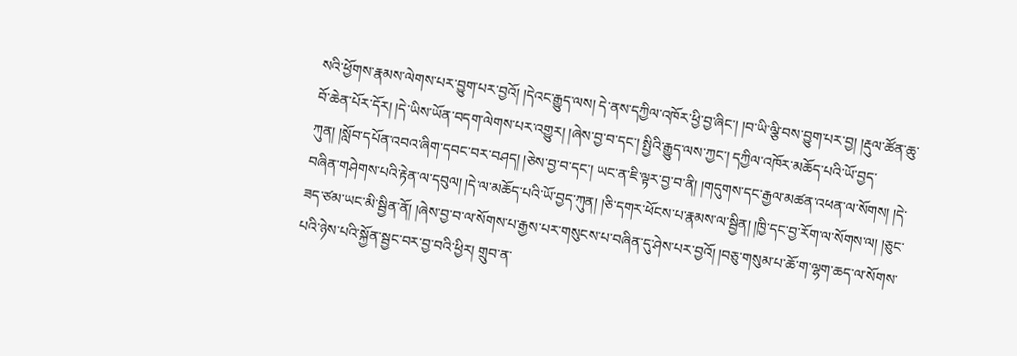སའི་ཕྱོགས་རྣམས་ལེགས་པར་བྱུག་པར་བྱའོ། །དེའང་རྒྱུད་ལས། དེ་ནས་དཀྱིལ་འཁོར་ཕྱི་བྱ་ཞིང་། །བ་ཡི་ལྕི་བས་བྱུག་པར་བྱ། །རྡུལ་ཚོན་ཆུ་བོ་ཆེན་པོར་དོར། །དེ་ཡིས་ཡོན་བདག་ལེགས་པར་འགྱུར། །ཞེས་བྱ་བ་དང་། སྤྱིའི་རྒྱུད་ལས་ཀྱང་། དཀྱིལ་འཁོར་མཆོད་པའི་ཡོ་བྱད་ཀུན། །སློབ་དཔོན་འབའ་ཞིག་དབང་བར་བཤད། །ཅེས་བྱ་བ་དང་། ཡང་ན་ཇི་ལྟར་བྱ་བ་ནི། །གདུགས་དང་རྒྱལ་མཚན་འཕན་ལ་སོགས། །དེ་བཞིན་གཤེགས་པའི་རྟེན་ལ་དབུལ། །དེ་ལ་མཆོད་པའི་ཡོ་བྱད་ཀུན། །ཅི་དགར་ཕོངས་པ་རྣམས་ལ་སྦྱིན། །ཁྱི་དང་བྱ་རོག་ལ་སོགས་ལ། །ཅུང་ཟད་ཙམ་ཡང་མི་སྦྱིན་ནོ། །ཞེས་བྱ་བ་ལ་སོགས་པ་རྒྱས་པར་གསུངས་པ་བཞིན་དུ་ཤེས་པར་བྱའོ། །བཅུ་གསུམ་པ་ཆོ་ག་ལྷག་ཆད་ལ་སོགས་པའི་ཉེས་པའི་སྐྱོན་སྦྱང་བར་བྱ་བའི་ཕྱིར། གྲུབ་ན་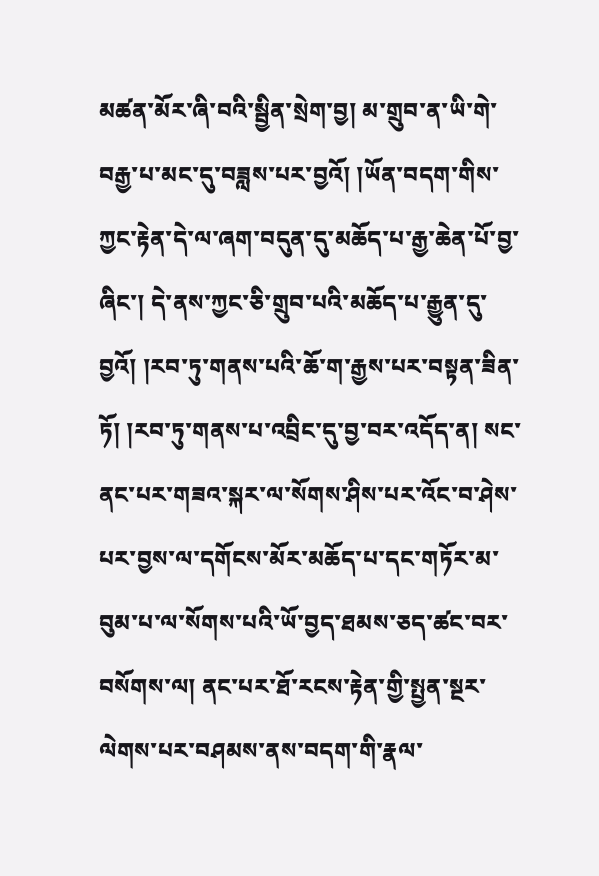མཚན་མོར་ཞི་བའི་སྦྱིན་སྲེག་བྱ། མ་གྲུབ་ན་ཡི་གེ་བརྒྱ་པ་མང་དུ་བཟླས་པར་བྱའོ། །ཡོན་བདག་གིས་ཀྱང་རྟེན་དེ་ལ་ཞག་བདུན་དུ་མཆོད་པ་རྒྱ་ཆེན་པོ་བྱ་ཞིང་། དེ་ནས་ཀྱང་ཅི་གྲུབ་པའི་མཆོད་པ་རྒྱུན་དུ་བྱའོ། །རབ་ཏུ་གནས་པའི་ཆོ་ག་རྒྱས་པར་བསྟན་ཟིན་ཏོ། །རབ་ཏུ་གནས་པ་འབྲིང་དུ་བྱ་བར་འདོད་ན། སང་ནང་པར་གཟའ་སྐར་ལ་སོགས་ཤིས་པར་འོང་བ་ཤེས་པར་བྱས་ལ་དགོངས་མོར་མཆོད་པ་དང་གཏོར་མ་བུམ་པ་ལ་སོགས་པའི་ཡོ་བྱད་ཐམས་ཅད་ཚང་བར་བསོགས་ལ། ནང་པར་ཐོ་རངས་རྟེན་གྱི་སྤྱན་སྔར་ལེགས་པར་བཤམས་ནས་བདག་གི་རྣལ་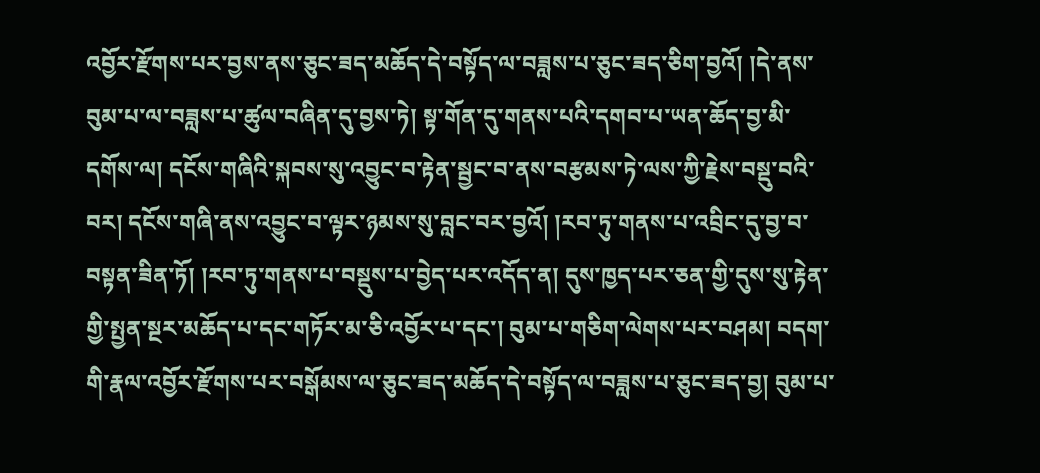འབྱོར་རྫོགས་པར་བྱས་ནས་ཅུང་ཟད་མཆོད་དེ་བསྟོད་ལ་བཟླས་པ་ཅུང་ཟད་ཅིག་བྱའོ། །དེ་ནས་བུམ་པ་ལ་བཟླས་པ་ཚུལ་བཞིན་དུ་བྱས་ཏེ། སྟ་གོན་དུ་གནས་པའི་དགབ་པ་ཡན་ཆོད་བྱ་མི་དགོས་ལ། དངོས་གཞིའི་སྐབས་སུ་འབྱུང་བ་རྟེན་སྦྱང་བ་ནས་བརྩམས་ཏེ་ལས་ཀྱི་རྗེས་བསྡུ་བའི་བར། དངོས་གཞི་ནས་འབྱུང་བ་ལྟར་ཉམས་སུ་བླང་བར་བྱའོ། །རབ་ཏུ་གནས་པ་འབྲིང་དུ་བྱ་བ་བསྟན་ཟིན་ཏོ། །རབ་ཏུ་གནས་པ་བསྡུས་པ་བྱེད་པར་འདོད་ན། དུས་ཁྱད་པར་ཅན་གྱི་དུས་སུ་རྟེན་གྱི་སྤྱན་སྔར་མཆོད་པ་དང་གཏོར་མ་ཅི་འབྱོར་པ་དང་། བུམ་པ་གཅིག་ལེགས་པར་བཤམ། བདག་གི་རྣལ་འབྱོར་རྫོགས་པར་བསྒོམས་ལ་ཅུང་ཟད་མཆོད་དེ་བསྟོད་ལ་བཟླས་པ་ཅུང་ཟད་བྱ། བུམ་པ་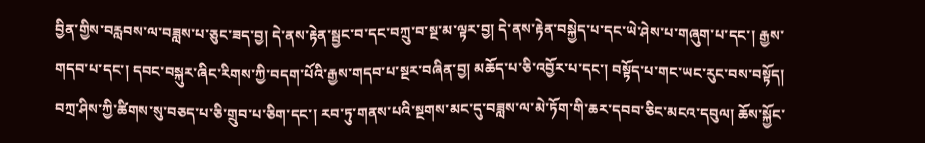བྱིན་གྱིས་བརླབས་ལ་བཟླས་པ་ཅུང་ཟད་བྱ། དེ་ནས་རྟེན་སྦྱང་བ་དང་བཀྲུ་བ་སྔ་མ་ལྟར་བྱ། དེ་ནས་རྟེན་བསྐྱེད་པ་དང་ཡེ་ཤེས་པ་གཞུག་པ་དང་། རྒྱས་གདབ་པ་དང་། དབང་བསྐུར་ཞིང་རིགས་ཀྱི་བདག་པོའི་རྒྱས་གདབ་པ་སྔར་བཞིན་བྱ། མཆོད་པ་ཅི་འབྱོར་པ་དང་། བསྟོད་པ་གང་ཡང་རུང་བས་བསྟོད། བཀྲ་ཤིས་ཀྱི་ཚིགས་སུ་བཅད་པ་ཅི་གྲུབ་པ་ཅིག་དང་། རབ་ཏུ་གནས་པའི་སྔགས་མང་དུ་བཟླས་ལ་མེ་ཏོག་གི་ཆར་དབབ་ཅིང་མངའ་དབུལ། ཆོས་སྐྱོང་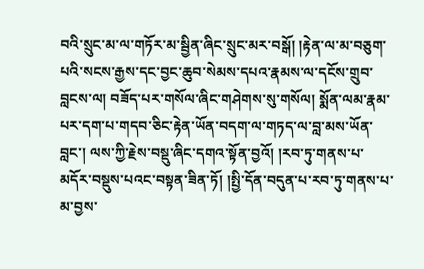བའི་སྲུང་མ་ལ་གཏོར་མ་སྦྱིན་ཞིང་སྲུང་མར་བསྒོ། །རྟེན་ལ་མ་བཅུག་པའི་སངས་རྒྱས་དང་བྱང་ཆུབ་སེམས་དཔའ་རྣམས་ལ་དངོས་གྲུབ་བླངས་ལ། བཟོད་པར་གསོལ་ཞིང་གཤེགས་སུ་གསོལ། སྨོན་ལམ་རྣམ་པར་དག་པ་གདབ་ཅིང་རྟེན་ཡོན་བདག་ལ་གཏད་ལ་བླ་མས་ཡོན་བླང་། ལས་ཀྱི་རྗེས་བསྡུ་ཞིང་དགའ་སྟོན་བྱའོ། །རབ་ཏུ་གནས་པ་མདོར་བསྡུས་པའང་བསྟན་ཟིན་ཏོ། །སྤྱི་དོན་བདུན་པ་རབ་ཏུ་གནས་པ་མ་བྱས་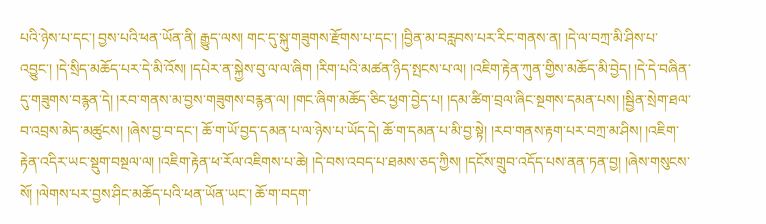པའི་ཉེས་པ་དང་། བྱས་པའི་ཕན་ཡོན་ནི། རྒྱུད་ལས། གང་དུ་སྐུ་གཟུགས་རྫོགས་པ་དང་། །བྱིན་མ་བརླབས་པར་རིང་གནས་ན། །དེ་ལ་བཀྲ་མི་ཤིས་པ་འབྱུང་། །དེ་སྲིད་མཆོད་པར་དེ་མི་འོས། །དཔེར་ན་སྐྱེས་བུ་ལ་ལ་ཞིག །རིག་པའི་མཚན་ཉིད་སྤངས་པ་ལ། །འཇིག་རྟེན་ཀུན་གྱིས་མཆོད་མི་བྱེད། །དེ་དེ་བཞིན་དུ་གཟུགས་བརྙན་དེ། །རབ་གནས་མ་བྱས་གཟུགས་བརྙན་ལ། །གང་ཞིག་མཆོད་ཅིང་ཕྱག་བྱེད་པ། །དམ་ཚིག་བྲལ་ཞིང་སྔགས་དམན་པས། །སྦྱིན་སྲེག་ཐལ་བ་འབྲས་མེད་མཚུངས། །ཞེས་བྱ་བ་དང་། ཆོ་ག་ཡོ་བྱད་དམན་པ་ལ་ཉེས་པ་ཡོད་དེ། ཆོ་ག་དམན་པ་མི་བྱ་སྟེ། །རབ་གནས་རྟག་པར་བཀྲ་མ་ཤིས། །འཇིག་རྟེན་འདིར་ཡང་སྡུག་བསྔལ་ལ། །འཇིག་རྟེན་ཕ་རོལ་འཇིགས་པ་ཆེ། །དེ་བས་འབད་པ་ཐམས་ཅད་ཀྱིས། །དངོས་གྲུབ་འདོད་པས་ནན་ཏན་བྱ། །ཞེས་གསུངས་སོ། །ལེགས་པར་བྱས་ཤིང་མཆོད་པའི་ཕན་ཡོན་ཡང་། ཆོ་ག་བདག་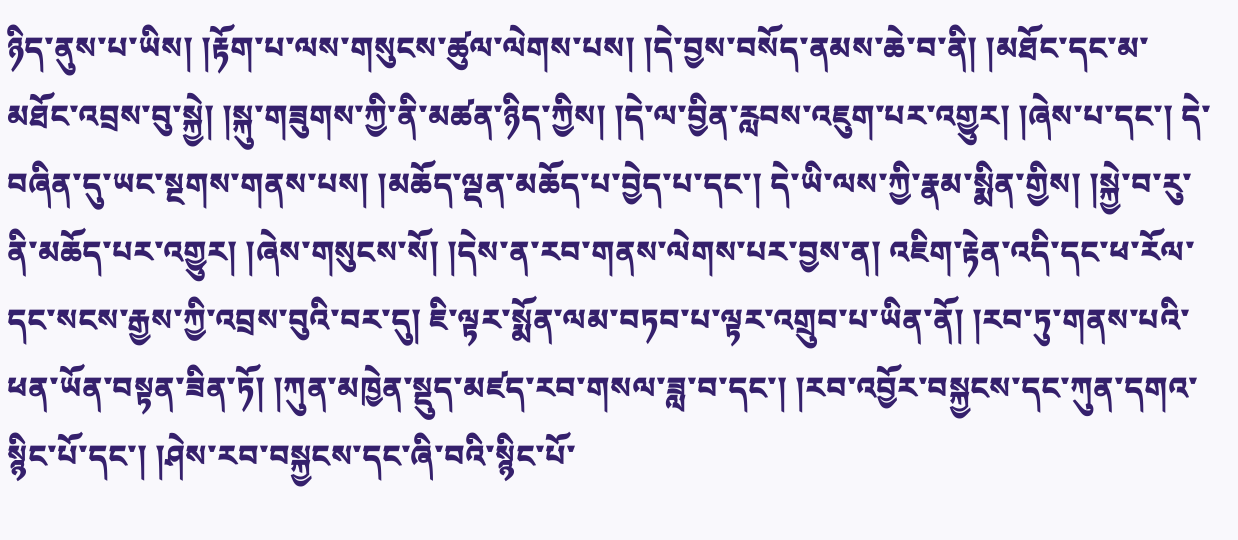ཉིད་ནུས་པ་ཡིས། །རྟོག་པ་ལས་གསུངས་ཚུལ་ལེགས་པས། །དེ་བྱས་བསོད་ནམས་ཆེ་བ་ནི། །མཐོང་དང་མ་མཐོང་འབྲས་བུ་སྐྱེ། །སྐུ་གཟུགས་ཀྱི་ནི་མཚན་ཉིད་ཀྱིས། །དེ་ལ་བྱིན་རླབས་འཇུག་པར་འགྱུར། །ཞེས་པ་དང་། དེ་བཞིན་དུ་ཡང་སྔགས་གནས་པས། །མཆོད་ལྡན་མཆོད་པ་བྱེད་པ་དང་། དེ་ཡི་ལས་ཀྱི་རྣམ་སྨིན་གྱིས། །སྐྱེ་བ་རུ་ནི་མཆོད་པར་འགྱུར། །ཞེས་གསུངས་སོ། །དེས་ན་རབ་གནས་ལེགས་པར་བྱས་ན། འཇིག་རྟེན་འདི་དང་ཕ་རོལ་དང་སངས་རྒྱས་ཀྱི་འབྲས་བུའི་བར་དུ། ཇི་ལྟར་སྨོན་ལམ་བཏབ་པ་ལྟར་འགྲུབ་པ་ཡིན་ནོ། །རབ་ཏུ་གནས་པའི་ཕན་ཡོན་བསྟན་ཟིན་ཏོ། །ཀུན་མཁྱེན་སྡུད་མཛད་རབ་གསལ་ཟླ་བ་དང་། །རབ་འབྱོར་བསྐྱངས་དང་ཀུན་དགའ་སྙིང་པོ་དང་། །ཤེས་རབ་བསྐྱངས་དང་ཞི་བའི་སྙིང་པོ་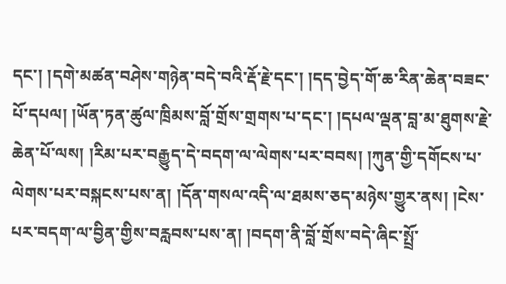དང་། །དགེ་མཚན་བཤེས་གཉེན་བདེ་བའི་རྡོ་རྗེ་དང་། །དད་བྱེད་གོ་ཆ་རིན་ཆེན་བཟང་པོ་དཔལ། །ཡོན་ཏན་ཚུལ་ཁྲིམས་བློ་གྲོས་གྲགས་པ་དང་། །དཔལ་ལྡན་བླ་མ་ཐུགས་རྗེ་ཆེན་པོ་ལས། །རིམ་པར་བརྒྱུད་དེ་བདག་ལ་ལེགས་པར་བབས། །ཀུན་གྱི་དགོངས་པ་ལེགས་པར་བསྐངས་པས་ན། །དོན་གསལ་འདི་ལ་ཐམས་ཅད་མཉེས་གྱུར་ནས། །ངེས་པར་བདག་ལ་བྱིན་གྱིས་བརླབས་པས་ན། །བདག་ནི་བློ་གྲོས་བདེ་ཞིང་སྤྲོ་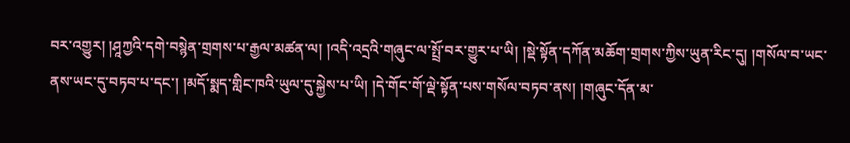བར་འགྱུར། །ཤཱཀྱའི་དགེ་བསྙེན་གྲགས་པ་རྒྱལ་མཚན་ལ། །འདི་འདྲའི་གཞུང་ལ་སྤྲོ་བར་གྱུར་པ་ཡི། །སྡེ་སྟོན་དཀོན་མཆོག་གྲགས་ཀྱིས་ཡུན་རིང་དུ། །གསོལ་བ་ཡང་ནས་ཡང་དུ་བཏབ་པ་དང་། །མདོ་སྨད་གླིང་ཁའི་ཡུལ་དུ་སྐྱེས་པ་ཡི། །དེ་གོང་གོ་ལྡེ་སྟོན་པས་གསོལ་བཏབ་ནས། །གཞུང་དོན་མ་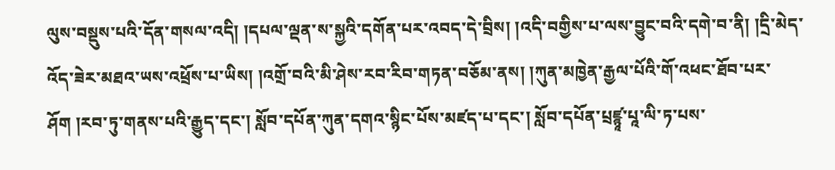ལུས་བསྡུས་པའི་དོན་གསལ་འདི། །དཔལ་ལྡན་ས་སྐྱའི་དགོན་པར་འབད་དེ་བྲིས། །འདི་བགྱིས་པ་ལས་བྱུང་བའི་དགེ་བ་ནི། །དྲི་མེད་འོད་ཟེར་མཐའ་ཡས་འཕྲོས་པ་ཡིས། །འགྲོ་བའི་མི་ཤེས་རབ་རིབ་གཏན་བཅོམ་ནས། །ཀུན་མཁྱེན་རྒྱལ་པོའི་གོ་འཕང་ཐོབ་པར་ཤོག །རབ་ཏུ་གནས་པའི་རྒྱུད་དང་། སློབ་དཔོན་ཀུན་དགའ་སྙིང་པོས་མཛད་པ་དང་། སློབ་དཔོན་པྲཛྙཱ་པཱ་ལི་ཏ་པས་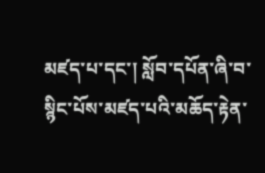མཛད་པ་དང་། སློབ་དཔོན་ཞི་བ་སྙིང་པོས་མཛད་པའི་མཆོད་རྟེན་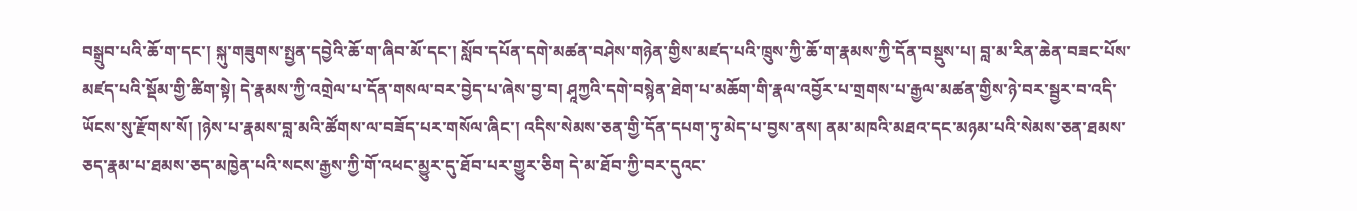བསྒྲུབ་པའི་ཆོ་ག་དང་། སྐུ་གཟུགས་སྤྱན་དབྱེའི་ཆོ་ག་ཞིབ་མོ་དང་། སློབ་དཔོན་དགེ་མཚན་བཤེས་གཉེན་གྱིས་མཛད་པའི་ཁྲུས་ཀྱི་ཆོ་ག་རྣམས་ཀྱི་དོན་བསྡུས་པ། བླ་མ་རིན་ཆེན་བཟང་པོས་མཛད་པའི་སྡོམ་གྱི་ཚིག་སྟེ། དེ་རྣམས་ཀྱི་འགྲེལ་པ་དོན་གསལ་བར་བྱེད་པ་ཞེས་བྱ་བ། ཤཱཀྱའི་དགེ་བསྙེན་ཐེག་པ་མཆོག་གི་རྣལ་འབྱོར་པ་གྲགས་པ་རྒྱལ་མཚན་གྱིས་ཉེ་བར་སྦྱར་བ་འདི་ཡོངས་སུ་རྫོགས་སོ། །ཉེས་པ་རྣམས་བླ་མའི་ཚོགས་ལ་བཟོད་པར་གསོལ་ཞིང་། འདིས་སེམས་ཅན་གྱི་དོན་དཔག་ཏུ་མེད་པ་བྱས་ནས། ནམ་མཁའི་མཐའ་དང་མཉམ་པའི་སེམས་ཅན་ཐམས་ཅད་རྣམ་པ་ཐམས་ཅད་མཁྱེན་པའི་སངས་རྒྱས་ཀྱི་གོ་འཕང་མྱུར་དུ་ཐོབ་པར་གྱུར་ཅིག དེ་མ་ཐོབ་ཀྱི་བར་དུའང་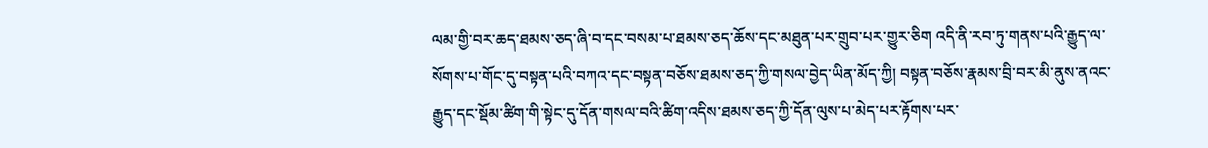ལམ་གྱི་བར་ཆད་ཐམས་ཅད་ཞི་བ་དང་བསམ་པ་ཐམས་ཅད་ཆོས་དང་མཐུན་པར་གྲུབ་པར་གྱུར་ཅིག འདི་ནི་རབ་ཏུ་གནས་པའི་རྒྱུད་ལ་སོགས་པ་གོང་དུ་བསྟན་པའི་བཀའ་དང་བསྟན་བཅོས་ཐམས་ཅད་ཀྱི་གསལ་བྱེད་ཡིན་མོད་ཀྱི། བསྟན་བཅོས་རྣམས་བྲི་བར་མི་ནུས་ནའང་རྒྱུད་དང་སྡོམ་ཚིག་གི་སྟེང་དུ་དོན་གསལ་བའི་ཚིག་འདིས་ཐམས་ཅད་ཀྱི་དོན་ལུས་པ་མེད་པར་རྟོགས་པར་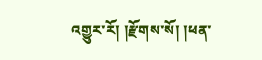འགྱུར་རོ། །རྫོགས་སོ། །ཕན་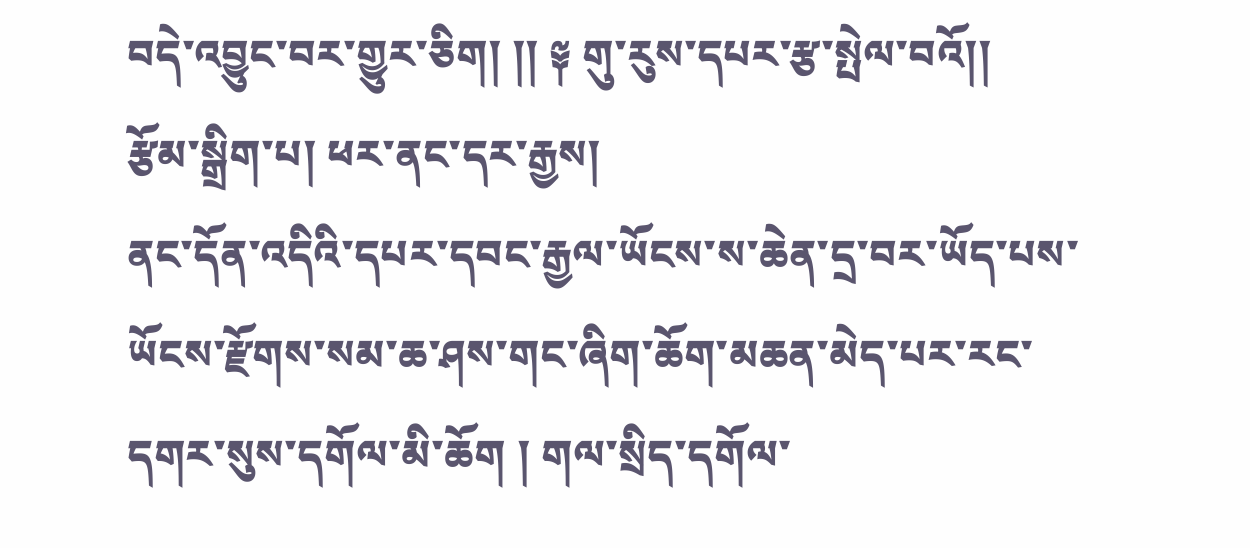བདེ་འབྱུང་བར་གྱུར་ཅིག། །། ༈ གུ་རུས་དཔར་རྩ་སྤེལ་བའོ།།
རྩོམ་སྒྲིག་པ། ཕར་ནང་དར་རྒྱས།
ནང་དོན་འདིའི་དཔར་དབང་རྒྱལ་ཡོངས་ས་ཆེན་དྲ་བར་ཡོད་པས་ཡོངས་རྫོགས་སམ་ཆ་ཤས་གང་ཞིག་ཆོག་མཆན་མེད་པར་རང་དགར་སུས་དགོལ་མི་ཆོག ། གལ་སྲིད་དགོལ་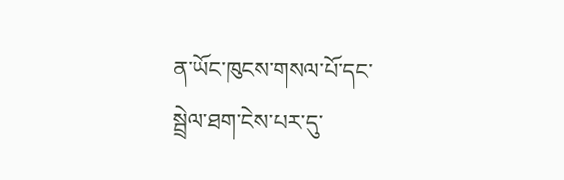ན་ཡོང་ཁུངས་གསལ་པོ་དང་སྦྲེལ་ཐག་ངེས་པར་དུ་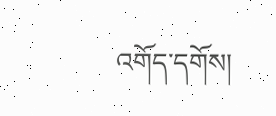འགོད་དགོས།